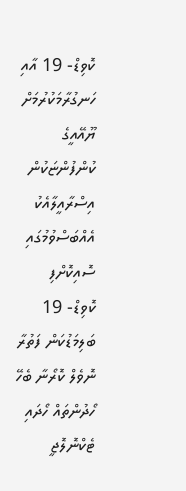ކޮވިޑް- 19 އާއި ހަނގުރާމަކުރުމަށް ޔޫއޭއީގެ ކުންފުންޏަކުން އިސްރާއީލާއެކު އެއްބަސްވުމުގައި ސޮއިކޮށްފި
ކޮވިޑް- 19 ބަލިމަޑުކަން ފަތުރާ ނޮވެލް ކޮރޯނާ ބެހޭ ހޯދުންތައް ހޯދައި ޓެކްނޮލޮޖީ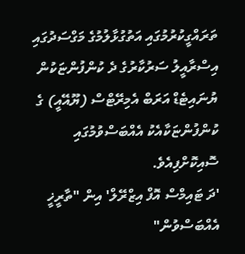ތަރައްގީކުރުމުގައި އަތުގުޅާލުމުގެ މަގްސަދުގައި އިސްރާއީލު ސަރުކާރުގެ ދެ ކުންފުންޏަކުން ޔުނައިޓެޑް އަރަބް އެމިރޭޓްސް (ޔޫއޭއީ) ގެ ކުންފުންޏަކާއެކު އެއްބަސްވުމުގައި ސޮއިކޮށްފިއެވެ.
'ދަ ޓައިމްސް އޮފް އިޒްރޭލް' އިން "ތާރީޚީ އެއްބަސްވުން"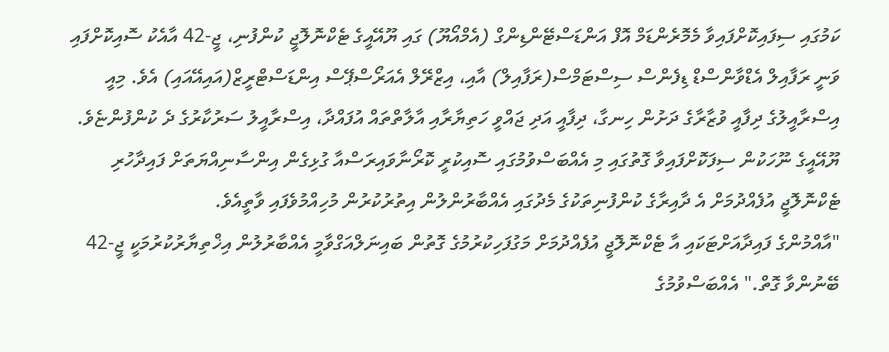ކަމުގައި ސިފައިކޮށްފައިވާ މެމޮރެންޑަމް އޮފް އަންޑަސްޓޭންޑިންގް (އެމްއޯޔޫ) ގައި ޔޫއޭއީގެ ޓެކްނޮލޮޖީ ކުންފުނި، ޖީ-42 އާއެކު ސޮއިކޮށްފައި ވަނީ ރަފާއިލް އެޑްވާންސްޑް ޑިފެންސް ސިސްޓަމްސް(ރަފާއިލް) އާއި، އިޒްރޭލް އެއަރޯސްޕޭސް އިންޑަސްޓްރީޒް(އައިއޭއައި) އެވެ. މިއީ އިސްރާއީލުގެ ދިފާއީ ވުޒާރާގެ ދަށުން ހިނގާ، ދިފާއީ އަދި ޖައްވީ ހަތިޔާރާއި އާލާތްތައް އުފައްދާ، އިސްރާއީލު ސަރުކާރުގެ ދެ ކުންފުންޏެވެ.
ޔޫއޭއީގެ ނޫހަކުން ސިފަކޮށްފައިވާ ގޮތުގައި މި އެއްބަސްވުމުގައި ސޮއިކުރީ ކޮރޯނާވައިރަސްއާ ގުޅިގެން އިންސާނިއްޔަތަށް ފައިދާހުރި ޓެކްނޮލޮޖީ އުފެއްދުމަށް އެ ދާއިރާގެ ކުންފުނިތަކުގެ މެދުގައި އެއްބާރުންލުން އިތުރުކުރުން މުހިއްމުވެފައި ވާތީއެވެ.
"އާއްމުންގެ ފައިދާއަށްޓަކައި އާ ޓެކްނޮލޮޖީ އުފެއްދުމަށް މަގުފަހިކުރުމުގެ ގޮތުން ބައިނަލްއަގްވާމީ އެއްބާރުލުން އިޚްތިޔާރުކުރުމަކީ ޖީ-42 ބޭނުންވާ ގޮތް." އެއްބަސްވުމުގެ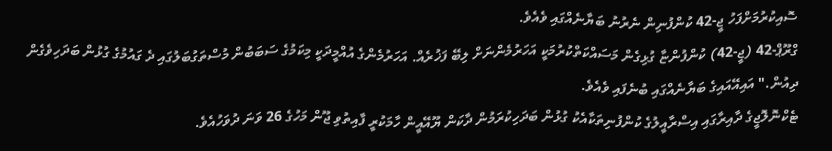ސޮއިކުރުމަށްފަހު ޖީ-42 ކުންފުނިން ނެރުނު ބަޔާނެއްގައި ވެއެވެ.
ގްރޫޕް-42 (ޖީ-42) ކުންފުންޏާ ގުޅިގެން މަސައްކަތްކުރުމަކީ އަހަރުމެންނަށް ލިބޭ ފަޚުރެއް. އަހަރުމެންގެ އުއްމީދަކީ މިކަމުގެ ސަބަބުން މުސްތަގުބަލުގައި ދެ ގައުމުގެ ގުޅުން ބަދަހިވެގެން ދިއުން." އައިއޭއައިގެ ބަޔާނެއްގައި ބުނެފައި ވެއެވެ.
ޓެކްނޮލޮޖީގެ ދާއިރާގައި އިސްރާއީލުގެ ކުންފުނިތަކާއެކު ގުޅުން ބަދަހިކުރަމުން ދާކަން ޔޫއޭއީން ހާމަކުރީ ފާއިތުވި ޖޫން މަހުގެ 26 ވަނަ ދުވަހުއެވެ.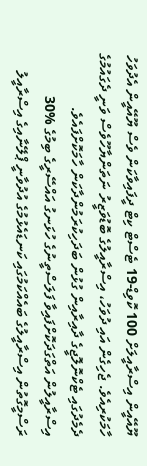ޔޫއޭއީން އިސްރާއީލަށް 100 ކޮވިޑް-19 ޓެސްޓް ކިޓް ދީފައިވާކަން ވެސް ޔޫއޭއީން އެދުވަހު ހާމަކުރިއެވެ. ޖެހިގެން އައި ދުވަހު، އިސްރާއީލުގެ ބޮޑުވަޒީރު ނަތަންޔާހޫވެސް ވަނީ ދެގައުމުގެ ދެމެދުގައި ޓެކްނޮލޮޖީގެ ދާއިރާއިން ގުޅުން ބަދަހިކުރަމުންދާކަން ހާމަކޮށްފައެވެ.
އިސްރާއީލުން އަތްގަދަކޮށްފައިވާ ފަލަސްތީނުގެ ހުޅަނގު އައްސޭރީގެ ބިމުގެ %30 ރަސްމީގޮތުން އިސްރާއީލުގެ ބައެއްކަމުގައި ކަނޑައެޅުމުގެ އުދުވާނީ ޕްލޭނާއިގެ އިސްރާއީލު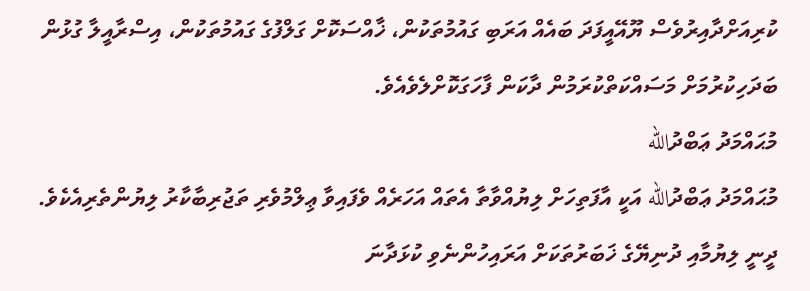ކުރިއަށްދާއިރުވެސް ޔޫއޭއީފަދަ ބައެއް އަރަބި ގައުމުތަކުން، ޚާއްސަކޮށް ގަލްފުގެ ގައުމުތަކުން، އިސްރާއީލާ ގުޅުން ބަދަހިކުރުމަށް މަސައްކަތްކުރަމުން ދާކަން ފާހަގަކޮށްލެވެއެވެ.
މުޙައްމަދު ޢަބްދުالله
މުޙައްމަދު ޢަބްދުالله އަކީ އާފަތިހަށް ލިޔުއްވާތާ އެތައް އަހަރެއް ވެފައިވާ ޢިލްމުވެރި ތަޖުރިބާކާރު ލިޔުންތެރިއެކެވެ. ދީނީ ލިޔުމާއި ދުނިޔޭގެ ޚަބަރުތަކަށް އަރައިހުންނެވި ކުޅަދާނަ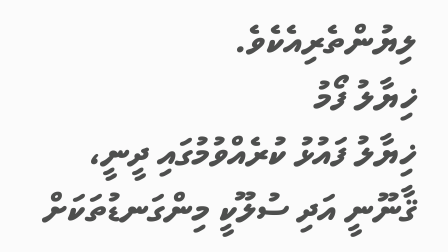ލިޔުންތެރިއެކެވެ.
ޚިޔާލު ފޯމު
ޚިޔާލު ފައުޅު ކުރެއްވުމުގައި ދީނީ، ޤާނޫނީ އަދި ސުލޫކީ މިންގަނޑުތަކަށް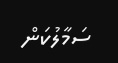ސަމާލުކަން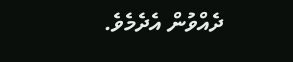ދެއްވުން އެދެމެވެ.